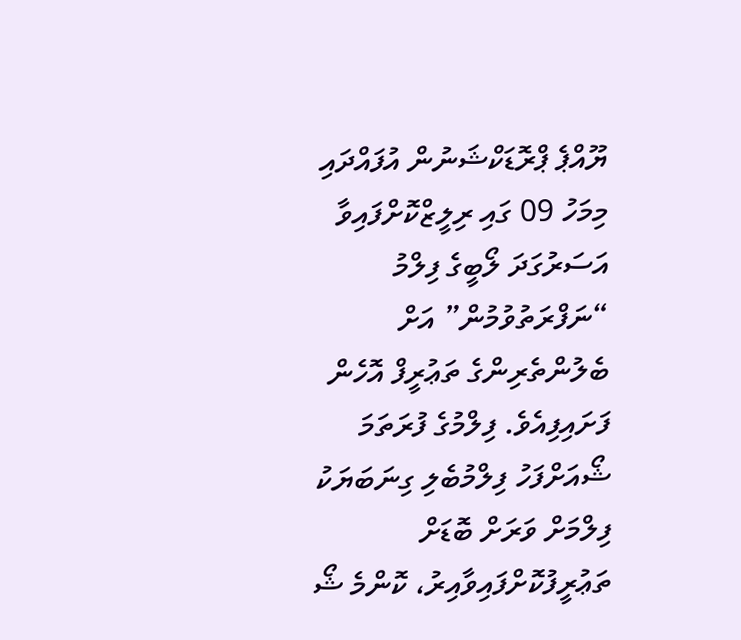ޔޫއްޕެ ޕްރޮޑަކްޝަނުން އުފައްދައި މިމަހު 09 ގައި ރިލީޒްކޮށްފައިވާ އަސަރުގަދަ ލޯބީގެ ފިލްމު “ނަފްރަތުވުމުން” އަށް ބެލުންތެރިންގެ ތަޢުރީފް އޮހެން ފަށައިފިއެވެ. ފިލްމުގެ ފުރަތަމަ ޝޯއަށްފަހު ފިލްމުބެލި ގިނަބަޔަކު ފިލްމަށް ވަރަށް ބޮޑަށް ތަޢުރީފުކޮށްފައިވާއިރު، ކޮންމެ ޝޯ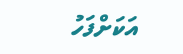އަކަށްފަހު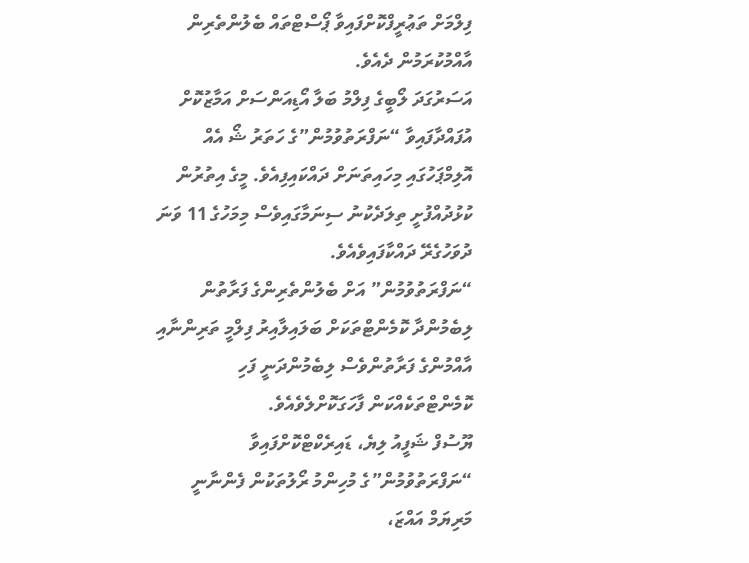ފިލްމަށް ތަޢުރީފްކޮށްފައިވާ ޕޯސްޓްތައް ބެލުންތެރިން އާއްމުކުރަމުން ދެއެވެ.
އަސަރުގަދަ ލޯބީގެ ފިލްމު ބަލާ އޯޑިއަންސަށް އަމާޒުކޮށް އުފައްދާފައިވާ “ނަފްރަތުވުމުން”ގެ ހަތަރު ޝޯ އެއް އޮލިމްޕަހުގައި މިހައިތަނަށް ދައްކައިފިއެވެ. މީގެ އިތުރުން ކުޅުދުއްފުށީ ތިލަދެކުނު ސިނަމާގައިވެސް މިމަހުގެ 11 ވަނަ ދުވަހުގެރޭ ދައްކާފައިވެއެވެ.
“ނަފްރަތުވުމުން” އަށް ބެލުންތެރިންގެ ފަރާތުން ލިބެމުންދާ ކޮމެންޓްތަކަށް ބަލައިލާއިރު ފިލްމީ ތަރިންނާއި އާއްމުންގެ ފަރާތުންވެސް ލިބެމުންދަނީ ފަހި ކޮމެންޓްތަކެއްކަން ފާހަގަކޮށްލެވެއެވެ.
ޔޫސުފް ޝަފީއު ލިޔެ، ޑައިރެކްޓްކޮށްފައިވާ “ނަފްރަތުވުމުން”ގެ މުހިންމު ރޯލުތަކުން ފެންނާނީ މަރިޔަމް އައްޒަ،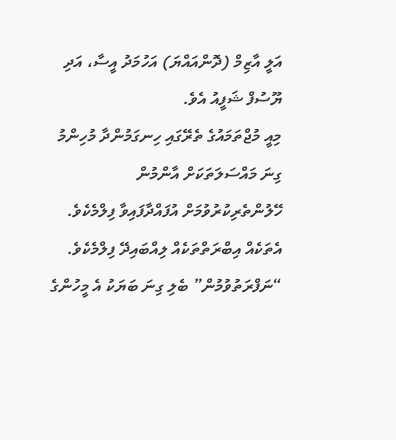އަލީ އާޒިމް (ދޮންއައްޔަ) އަހުމަދު އީސާ، އަދި ޔޫސުފް ޝަފީއު އެވެ.
މިއީ މުޖްތަމައުގެ ތެރޭގައި ހިނގަމުންދާ މުހިންމު ގިނަ މައްސަލަތަކަށް އާންމުން ހޭލުންތެރިކުރުވުމަށް އުފައްދާފައިވާ ފިލްމެކެވެ. އެތަކެއް އިބްރަތްތަކެއް ލިއްބައިދޭ ފިލްމެކެވެ.
“ނަފްރަތުވުމުން” ބެލި ގިނަ ބަޔަކު އެ މީހުންގެ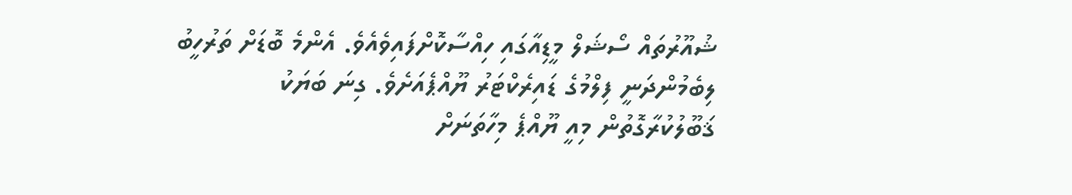ޝުއޫރުތައް ސޯޝަލް މީޑިއާގައި ހިއްސާކޮށްފައިވެއެވެ. އެންމެ ބޮޑަށް ތަރުހީބު ލިބެމުންދަނީ ފިލްމުގެ ޑައިރެކްޓަރު ޔޫއްޕެއަށެވެ. ގިނަ ބަޔަކު ޤަބޫލުކުރާގޮތުން މިއީ ޔޫއްޕެ މިހާތަނަށް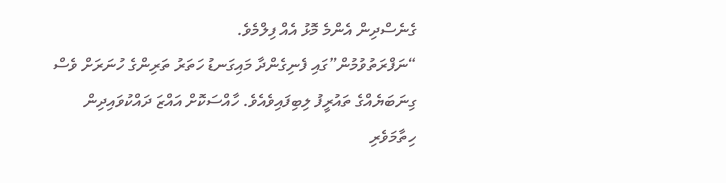ގެނެސްދިން އެންމެ މޮޅު އެއް ފިލްމެވެ.
“ނަފްރަތުވުމުން”ގައި ފެނިގެންދާ މައިގަނޑު ހަތަރު ތަރިންގެ ހުނަރަށް ވެސް ގިނަބަޔެއްގެ ތައުރީފު ލިބިފައިވެއެވެ. ހާއްސަކޮށް އައްޒަ ދައްކުވައިދިން ހިތާމަވެރި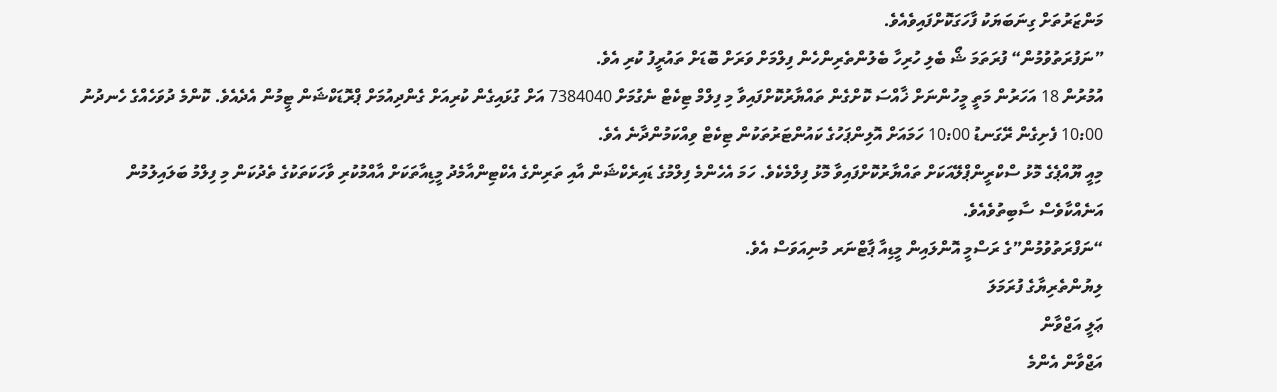މަންޒަރުތަށް ގިނަބަޔަކު ފާހަގަކޮށްފައިވެއެވެ.
”ނަފުރަތުވުމުން“ ފުރަތަމަ ޝޯ ބެލި ހުރިހާ ބެލުންތެރިންހެން ފިލްމަށް ވަރަށް ބޮޑަށް ތައުރީފު ކުރި އެވެ.
އުމުރުން 18 އަހަރުން މަތީ މީހުންނަށް ޚާއްސަ ކޮށްގެން ތައްޔާރުކޮށްފައިވާ މި ފިލްމް ޓިކެޓް ނެގުމަށް 7384040 އަށް ގުޅައިގެން ކުރިއަށް ގެންދިއުމަށް ޕްރޮޑަކްޝަން ޓީމުން އެދެއެވެ. ކޮންމެ ދުވަހެއްގެ ހެނދުނު 10:00 ފެށިގެން ރޭގަނޑު 10:00 ހަމައަށް އޮލިންޕަހުގެ ކައުންޓަރުތަކުން ޓިކެޓް ވިއްކަމުންދާނެ އެވެ.
މިއީ ޔޫއްޕެގެ މޮޅު ސްކްރީންޕްލޭއަކަށް ތައްޔާރުކޮށްފައިވާ މޮޅު ފިލްމެކެވެ. ހަމަ އެހެންމެ ފިލްމުގެ ޑައިރެކްޝަން އާއި ތަރިންގެ އެކްޓިންއާމެދު މީޑިއާތަކަށް އާއްމުކުރި ވާހަކަތަކުގެ ތެދުކަން މި ފިލްމު ބަލައިލުމުން އަނެއްކާވެސް ސާބިތުވެއެވެ.
“ނަފްރަތުވުމުން”ގެ ރަސްމީ އޮންލައިން މީޑިއާ ޕާޓްނަރ މުނިއަވަސް އެވެ.
ލިޔުންތެރިޔާގެ ފުރަމަލަ
ޢަލީ އަޖްވާން
އަޖްވާން އެންމެ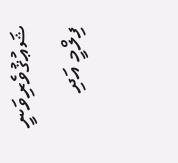ޝަޢުޤުވެރިވަނީ ފިލްމީ އަދި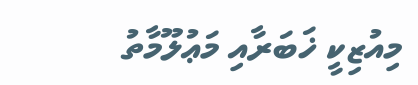މިއުޒިކީ ޚަބަރާއި މަޢުލޫމާތު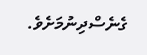ގެނެސްދިނުމަށެވެ.